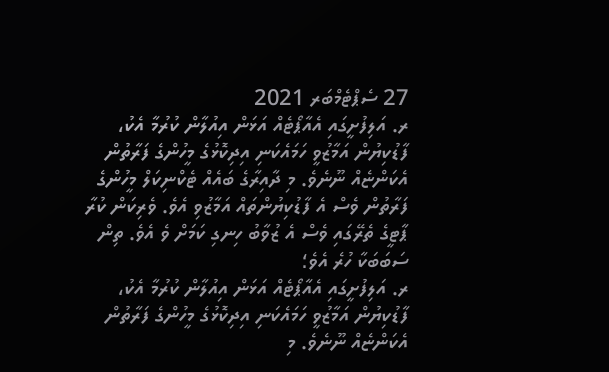27 ސެޕްޓެމްބަރ 2021
ރ. އަލިފުށީގައި އެއާޕޯޓެއް އަޅަން އިއުލާން ކުރުމާ އެކު، ފާޑުކިޔުން އަމާޒުވީ ހަމައެކަނި އިދިކޮޅުގެ މީހުންގެ ފަރާތުން އެކަންޏެއް ނޫނެވެ. މި ދާއިރާގެ ބައެއް ޓެކްނިކަލް މީހުންގެ ފަރާތުން ވެސް އެ ފާޑުކިޔުންތައް އަމާޒުވި އެވެ. ވެރިކަން ކުރާ ޕާޓީގެ ތެރޭގައި ވެސް އެ ޒުވާބު ހިނގި ކަމަށް ވެ އެވެ. ތިން ސަބަބަކާ ހުރެ އެވެ؛
ރ. އަލިފުށީގައި އެއާޕޯޓެއް އަޅަން އިއުލާން ކުރުމާ އެކު، ފާޑުކިޔުން އަމާޒުވީ ހަމައެކަނި އިދިކޮޅުގެ މީހުންގެ ފަރާތުން އެކަންޏެއް ނޫނެވެ. މި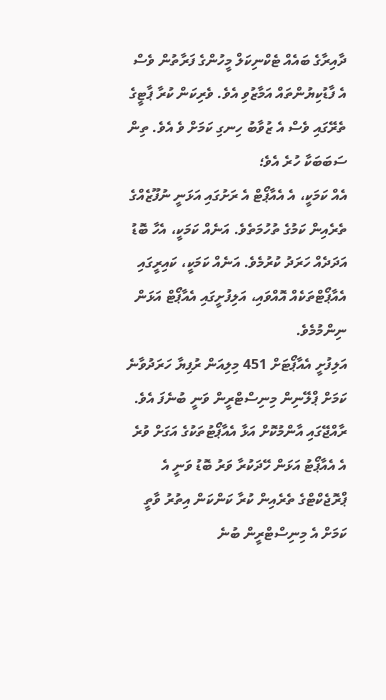ދާއިރާގެ ބައެއް ޓެކްނިކަލް މީހުންގެ ފަރާތުން ވެސް އެ ފާޑުކިޔުންތައް އަމާޒުވި އެވެ. ވެރިކަން ކުރާ ޕާޓީގެ ތެރޭގައި ވެސް އެ ޒުވާބު ހިނގި ކަމަށް ވެ އެވެ. ތިން ސަބަބަކާ ހުރެ އެވެ؛
އެއް ކަމަކީ، އެ އެއާޕޯޓް އެ ރަށުގައި އަޅަނީ ނުފޫޒެއްގެ ތެރެއިން ކަމުގެ ތުހުމަތެވެ. އަނެއް ކަމަކީ، އެހާ ބޮޑު އަދަދެއް ހަރަދު ކުރުމެވެ. އަނެއް ކަމަކީ، ކައިރީގައި އެއާޕޯޓްތަކެއް އޮއްވައި، އަލިފުށީގައި އެއާޕޯޓް އަޅަން ނިންމުމެވެ.
އަލިފުށީ އެއާޕޯޓަށް 451 މިލިއަން ރުފިޔާ ހަރަދުވާނެ ކަމަށް ޕްލޭނިން މިނިސްޓްރީން ވަނީ ބުނެފަ އެވެ. ރާއްޖޭގައި އާންމުކޮށް އަޅާ އެއާޕޯޓުތަކުގެ އަގަށް ވުރެ އެ އެއާޕޯޓު އަޅަން ހޭދަކުރާ ވަރު ބޮޑު ވަނީ އެ ޕްރޮޖެކްޓްގެ ތެރެއިން ކުރާ ކަންކަން އިތުރު ވާތީ ކަމަށް އެ މިނިސްޓްރީން ބުނެ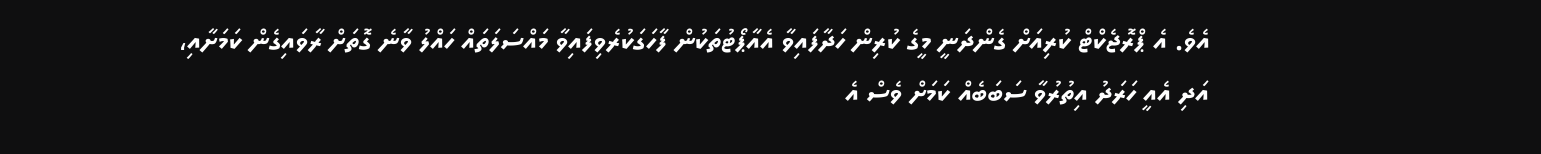އެވެ. އެ ޕްރޮޖެކްޓް ކުރިއަށް ގެންދަނީ މީގެ ކުރިން ހަދާފައިވާ އެއާޕޯޓުތަކުން ފާހަގަކުރެވިފައިވާ މައްސަލަތައް ހައްލު ވާނެ ގޮތަށް ރާވައިގެން ކަމަށާއި، އަދި އެއީ ހަރަދު އިތުރުވާ ސަބަބެއް ކަމަށް ވެސް އެ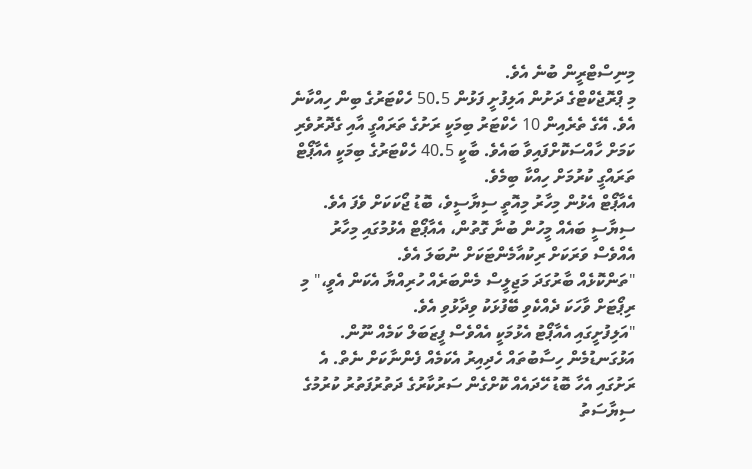މިނިސްޓްރީން ބުނެ އެވެ.
މި ޕްރޮޖެކްޓްގެ ދަށުން އަލިފުށީ ފަޅުން 50.5 ހެކްޓަރުގެ ބިން ހިއްކާނެ އެވެ. އޭގެ ތެރެއިން 10 ހެކްޓަރު ބިމަކީ ރަށުގެ ތަރައްގީ އާއި ގެދޮރުވެރި ކަމަށް ހާއްސަކޮށްފައިވާ ބައެވެ. ބާކީ 40.5 ހެކްޓަރުގެ ބިމަކީ އެއާޕޯޓް ތަރައްގީ ކުރުމަށް ހިއްކާ ބިމެވެ.
އެއާޕޯޓް އެޅުން މިހާރު މިއޮތީ ސިޔާސީވެ، ބޮޑު ޖޯކަކަށް ވެފަ އެވެ. ސިޔާސީ ބައެއް މީހުން ބުނާ ގޮތުން، އެއާޕޯޓް އެޅުމުގައި މިހާރު އެއްވެސް ވަރަކަށް ރިކުއާމެންޓަކަށް ނުބަލަ އެވެ.
"ތަންކޮޅެއް ބާރުގަދަ މަޖިލީސް މެންބަރެއް ހުރިއްޔާ އެކަން އެވީ،" މި ރިޕޯޓަށް ވާހަކަ ދެއްކެވި ބޭފުޅަކު ވިދާޅުވި އެވެ.
"އަލިފުށީގައި އެއާޕޯޓު އެޅުމަކީ އެއްވެސް ފީޒަބަލް ކަމެއް ނޫން. އަޅުގަނޑުމެން ހިސާބުތައް ހެދިއިރު އެކަމެއް ފެންނާކަށް ނެތް. އެ ރަށުގައި އެހާ ބޮޑު ހޭދައެއް ކޮށްގެން ސަރުކާރުގެ ދަތުރުފަތުރު ކުރުމުގެ ސިޔާސަތު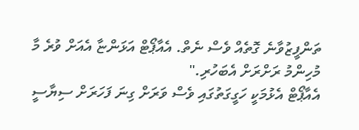ތަންފީޒުވާނެ ގޮތެއް ވެސް ނެތް. އެއާޕޯޓް އަޅަންޏާ އެއަށް ވުރެ މާ މުހިންމު ރަށްރަށް އެބަހުރި."
އެއާޕޯޓް އެޅުމަކީ ހަގީގަތުގައި ވެސް ވަރަށް ގިނަ ފަހަރަށް ސިޔާސީ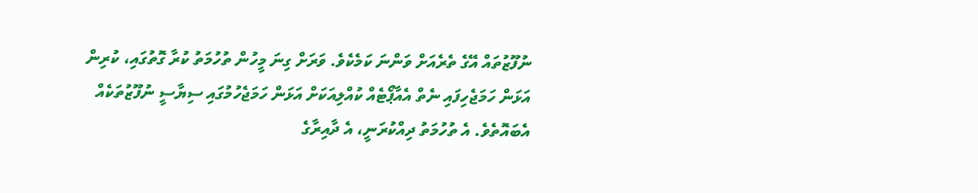ނުފޫޒުތައް އޭގެ ތެރެއަށް ވަންނަ ކަމެކެވެ. ވަރަށް ގިނަ މީހުން ތުހުމަތު ކުރާ ގޮތުގައި، ކުރިން އަޅަން ހަމަޖެހިފައި ނެތް އެއާޕޯޓެއް ކުއްލިއަކަށް އަޅަން ހަމަޖެހުމުގައި ސިޔާސީ ނުފޫޒުތަކެއް އެބައޮތެވެ. އެ ތުހުމަތު ދިއްކުރަނީ، އެ ދާއިރާގެ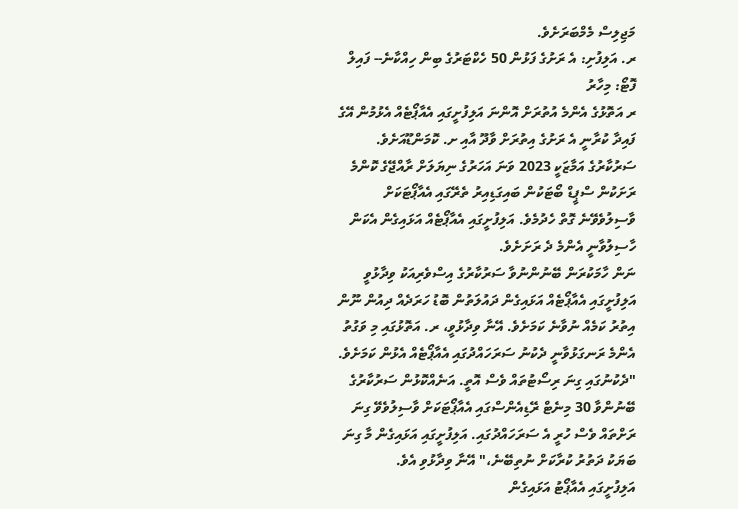މަޖިލިސް މެމްބަރަށެވެ.
ރ. އަލިފުށި: އެ ރަށުގެ ފަޅުން 50 ހެކްޓަރުގެ ބިން ހިއްކާނެ-- ފައިލް ފޮޓޯ: މިހާރު
ރ އަތޮޅުގެ އެންމެ އުތުރަށް އޮންނަ އަލިފުށީގައި އެއާޕޯޓެއް އެޅުމުން އޭގެ ފައިދާ ކުރާނީ އެ ރަށުގެ އިތުރަށް ވާދޫ އާއި ށ. ކޮމަންޑޫއަށެވެ. ސަރުކާރުގެ އަމާޒަކީ 2023 ވަނަ އަހަރުގެ ނިޔަލަށް ރާއްޖޭގެ ކޮންމެ ރަށަކުން ސްޕީޑް ބޯޓަކުން ބައިގަޑިއިރު ތެރޭގައި އެއާޕޯޓަކަށް ވާސިލުވެވޭނެ ގޮތް ހެދުމެވެ. އަލިފުށީގައި އެއާޕޯޓެއް އަޅައިގެން އެކަން ހާސިލުވާނީ އެންމެ ދެ ރަށަށެވެ.
ނަން ހާމަކުރަން ބޭނުންނުވާ ސަރުކާރުގެ އިސްވެރިއަކު ވިދާޅުވީ އަލިފުށީގައި އެއާޕޯޓެއް އަޅައިގެން ދައުލަތުން ބޮޑު ހަރަދެއް ދިއުން ނޫން އިތުރު ކަމެއް ނުވާނެ ކަމަށެވެ. އޭނާ ވިދާޅުވީ، ރ. އަތޮޅުގައި މި ވަގުތު އެންމެ ރަނގަޅުވާނީ ދެކުނު ސަރަހައްދުގައި އެއާޕޯޓެއް އެޅުން ކަމަށެވެ.
"ދެކުނުގައި ގިނަ ރިސޯޓުތައް ވެސް އޮތީ. އަނެއްކޮޅުން ސަރުކާރުގެ ބޭނުންވާ 30 މިނެޓް ރޭޑިއެންސްގައި އެއާޕޯޓަކަށް ވާސިލުވެވޭ ގިނަ ރަށްތައް ވެސް ހުރީ އެ ސަރަހައްދުގައި. އަލިފުށީގައި އަޅައިގެން މާ ގިނަ ބަޔަކު ދަތުރު ކުރާކަށް ނުތިބޭނެ،" އޭނާ ވިދާޅުވި އެވެ.
އަލިފުށީގައި އެއާޕޯޓު އަޅައިގެން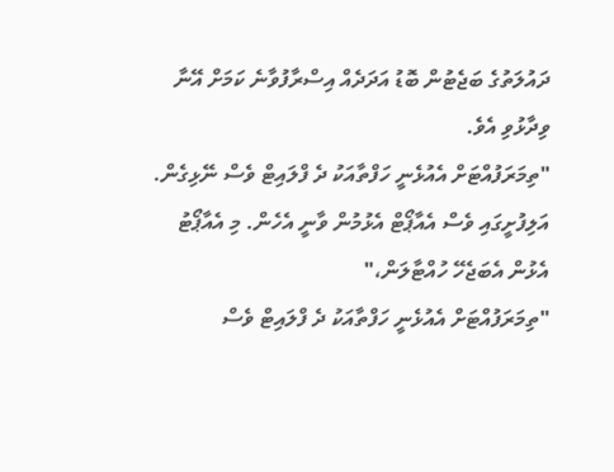ދައުލަތުގެ ބަޖެޓުން ބޮޑު އަދަދެއް އިސްރާފުވާނެ ކަމަށް އޭނާ ވިދާޅުވި އެވެ.
"ތިމަރަފުއްޓަށް އެއުޅެނީ ހަފްތާއަކު ދެ ފްލައިޓް ވެސް ނޭޅިގެން. އަލިފުށީގައި ވެސް އެއާޕޯޓް އެޅުމުން ވާނީ އެހެން. މި އެއާޕޯޓު އެޅުން އެބަޖެހޭ ހުއްޓާލަން،"
"ތިމަރަފުއްޓަށް އެއުޅެނީ ހަފްތާއަކު ދެ ފްލައިޓް ވެސް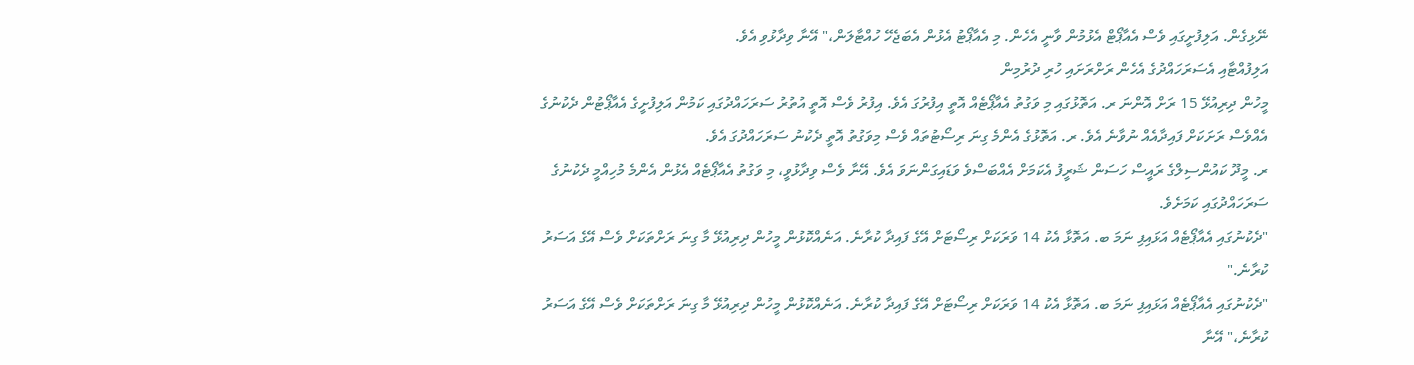ނޭޅިގެން. އަލިފުށީގައި ވެސް އެއާޕޯޓް އެޅުމުން ވާނީ އެހެން. މި އެއާޕޯޓު އެޅުން އެބަޖެހޭ ހުއްޓާލަން،" އޭނާ ވިދާޅުވި އެވެ.
އަލިފުއްޓާއި އެސަރަހައްދުގެ އެހެން ރަށްރަށައި ހުރި ދުރުމިން
މީހުން ދިރިއުޅޭ 15 ރަށް އޮންނަ ރ. އަތޮޅުގައި މި ވަގުތު އެއާޕޯޓެއް އޮތީ އިފުރުގަ އެވެ. އިފުރު ވެސް އޮތީ އުތުރު ސަރަހައްދުގައި ކަމުން އަލިފުށީގެ އެއާޕޯޓުން ދެކުނުގެ އެއްވެސް ރަށަކަށް ފައިދާއެއް ނުވާނެ އެވެ. ރ. އަތޮޅުގެ އެންމެ ގިނަ ރިސޯޓުތައް ވެސް މިވަގުތު އޮތީ ދެކުނު ސަރަހައްދުގަ އެވެ.
ރ. މީދޫ ކައުންސިލްގެ ރައީސް ހަސަން ޝަރީފު އެކަމަށް އެއްބަސްވެ ވަޑައިގަންނަވަ އެވެ. އޭނާ ވެސް ވިދާޅުވީ، މި ވަގުތު އެއާޕޯޓެއް އެޅުން އެންމެ މުހިއްމީ ދެކުނުގެ ސަރަހައްދުގައި ކަމަށެވެ.
"ދެކުނުގައި އެއާޕޯޓެއް އަޅައިފި ނަމަ ބ. އަތޮޅާ އެކު 14 ވަރަކަށް ރިސޯޓަށް އޭގެ ފައިދާ ކުރާނެ. އަނެއްކޮޅުން މީހުން ދިރިއުޅޭ މާ ގިނަ ރަށްތަކަށް ވެސް އޭގެ އަސަރު ކުރާނެ."
"ދެކުނުގައި އެއާޕޯޓެއް އަޅައިފި ނަމަ ބ. އަތޮޅާ އެކު 14 ވަރަކަށް ރިސޯޓަށް އޭގެ ފައިދާ ކުރާނެ. އަނެއްކޮޅުން މީހުން ދިރިއުޅޭ މާ ގިނަ ރަށްތަކަށް ވެސް އޭގެ އަސަރު ކުރާނެ،" އޭނާ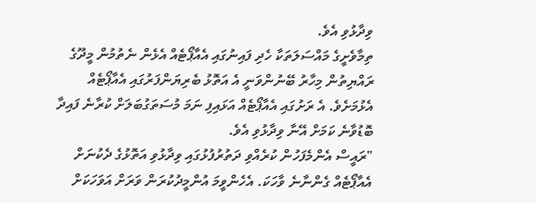ވިދާޅުވި އެވެ.
ތިމާވެށީގެ މައްސަލަތަކާ ހެދި ފައިނުގައި އެއާޕޯޓެއް އެޅެން ނެތުމުން މީދޫގެ ރައްޔިތުން މިހާރު ބޭނުންވަނީ އެ އަތޮޅު ބެރިޔަންފަރުގައި އެއާޕޯޓެއް އެޅުމަށެވެ. އެ ރަށުގައި އެއާޕޯޓެއް އަޅައިފި ނަމަ މުސަތަގުބަލަށް ކުރާނެ ފައިދާ ބޮޑުވާނެ ކަމަށް އޭނާ ވިދާޅުވި އެވެ.
"ރައީސް އެންމެފަހުން ކުރެއްވި ދަތުރުފުޅުގައި ވިދާޅުވި އަތޮޅުގެ ދެކުނަށް އެއާޕޯޓެއް ގެންނާނެ ވާހަކަ. އެހެންވީމަ އުންމީދުކުރަން ވަރަށް އަވަހަކަށް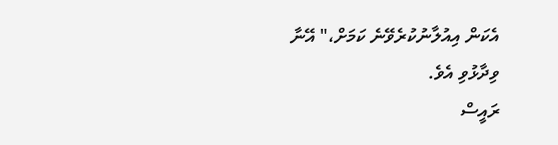އެކަން އިއުލާނުކުރެވޭނެ ކަމަށް،" އޭނާ ވިދާޅުވި އެވެ.
ރައީސް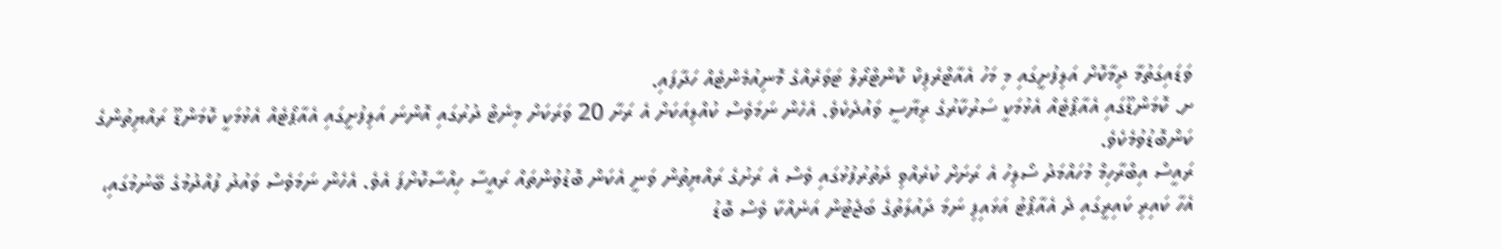ވަޑައިގަތުމާ ދިމާކޮށް އަލިފުށީގައި މި މަހު އެއާޓްރެފިކް ކޮންޓްރޯލް ޓަވަރެއްގެ މޮނިއުމެންޓެއް ހަދާފައި.
ށ. ކޮމަންޑޫގައި އެއާޕޯޓެއް އެޅުމަކީ ސަރުކާރުގެ ރިޔާސީ ވައުދެކެވެ. އެހެން ނަމަވެސް ކުއްލިއަކަށް އެ ރަށާ 20 ވަރަކަށް މިނެޓް ދުރުގައި އޮންނަ އަލިފުށީގައި އެއާޕޯޓެއް އެޅުމަކީ ކޮމަންޑޫ ރައްޔިތުންގެ ކަންބޮޑުވުމެކެވެ.
ރައީސް އިބްރާހިމް މުހައްމަދު ސޯލިހު އެ ރަށަށް ކުރެއްވި ދަތުރުފުޅުގައި ވެސް އެ ރަށުގެ ރައްޔިތުން ވަނީ އެކަން ބޮޑުވުންތައް ރައީސާ ހިއްސާކޮށްފަ އެވެ. އެހެން ނަމަވެސް ވައުދު ފުއްދުމުގެ ބޭނުމުގައި، އެހާ ކައިރި ކައިރީގައި ދެ އެއާޕޯޓު އަޅައިފި ނަމަ ދައުލަތުގެ ބަޖެޓުން އަނެއްކާ ވެސް ބޮޑު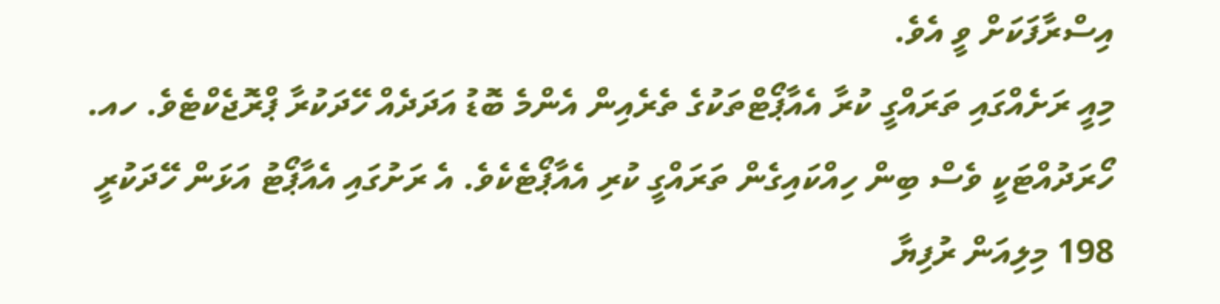އިސްރާފަކަށް ވީ އެވެ.
މިއީ ރަށެއްގައި ތަރައްގީ ކުރާ އެއާޕޯޓްތަކުގެ ތެރެއިން އެންމެ ބޮޑު އަދަދެއް ހޭދަކުރާ ޕްރޮޖެކްޓެވެ. ހއ. ހޯރަދުއްޓަކީ ވެސް ބިން ހިއްކައިގެން ތަރައްގީ ކުރި އެއާޕޯޓެކެވެ. އެ ރަށުގައި އެއާޕޯޓު އަޅަން ހޭދަކުރީ 198 މިލިއަން ރުފިޔާ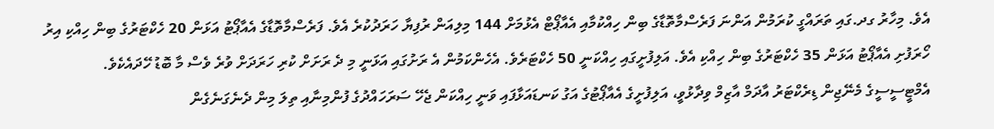އެވެ. މިހާރު ގދ.ގައި ތަރައްގީ ކުރަމުން އަންނަ ފަރެސްމާތޮޑާގެ ބިން ހިއްކުމާއި އެއާޕޯޓް އެޅުމަށް 144 މިލިއަން ރުފިޔާ ހަރަދުކުރެ އެވެ. ފަރެސްމާތޮޑާގެ އެއާޕޯޓު އަޅަން 20 ހެކްޓަރުގެ ބިން ހިއްކި އިރު ހޯރަފުށި އެއާޕޯޓު އަޅަން 35 ހެކްޓަރުގެ ބިން ހިއްކި އެވެ. އަލިފުށީގައި ހިއްކަނީ 50 ހެކްޓަރެވެ. އެހެންކަމުން އެ ރަށުގައި އަޅަނީ މި ދެ ރަށަށް ކުރި ހަރަދަށް ވުރެ ވެސް މާ ބޮޑު ހޭދައެކެވެ.
އެމްޓީސީސީގެ މެނޭޖިން ޑިރެކްޓަރު އާދަމް އާޒިމް ވިދާޅުވީ، އަލިފުށީގެ އެއާޕޯޓުގެ އަގު ކަނޑައަޅާފައި ވަނީ ހިއްކަން ޖެހޭ ސަރަހައްދުގެ ފުންމިނާއި ތިލަ މިން ދެނެގަނެގެން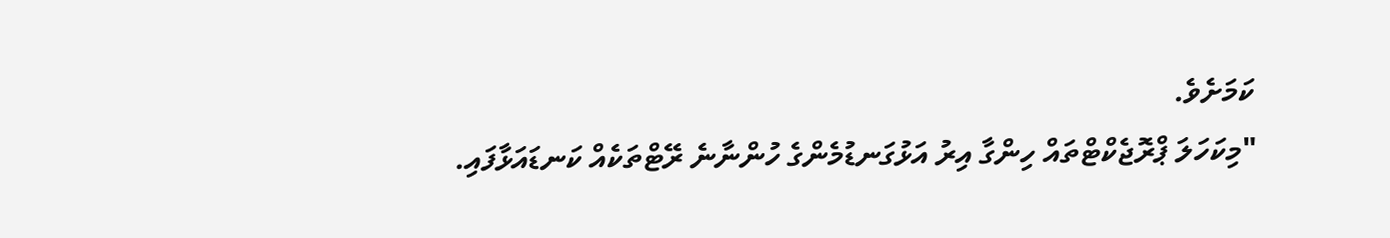ކަމަށެވެ.
"މިކަހަލަ ޕްރޮޖެކްޓްތައް ހިންގާ އިރު އަޅުގަނޑުމެންގެ ހުންނާނެ ރޭޓްތަކެއް ކަނޑައަޅާފައި.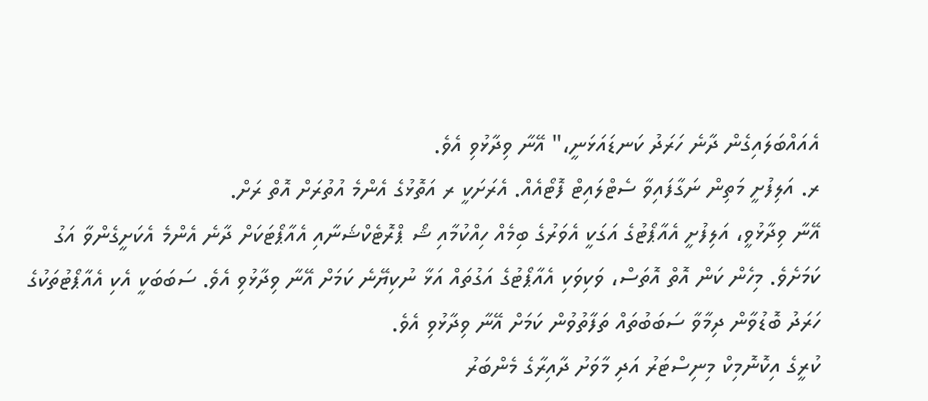އެއައްބަލައިގެން ދާނެ ހަރަދު ކަނޑައަޅަނީ،" އޭނާ ވިދާޅުވި އެވެ.
ރ. އަލިފުށީ މަތިން ނަގާފައިވާ ސެޓްލައިޓް ފޮޓޯއެއް. އެރަށަކީ ރ އަތޮޅުގެ އެންމެ އުތުރަށް އޮތް ރަށް.
އޭނާ ވިދާޅުވީ، އަލިފުށީ އެއާޕޯޓުގެ އަގަކީ އެވަރުގެ ބިމެއް ހިއްކުމާއި ޝޯ ޕްރޮޓެކްޝަނާއި އެއާޕޯޓަކަށް ދާނެ އެންމެ އެކަށީގެންވާ އަގު ކަމަށެވެ. މިހެން ކަން އޮތް އޮތަސް، ވަކިވަކި އެއާޕޯޓުގެ އަގުތައް އަޅާ ނުކިޔޭނެ ކަމަށް އޭނާ ވިދާޅުވި އެވެ. ސަބަބަކީ އެކި އެއާޕޯޓުތަކުގެ ހަރަދު ބޮޑުވާން ދިމާވާ ސަބަބުތައް ތަފާތުވުން ކަމަށް އޭނާ ވިދާޅުވި އެވެ.
ކުރީގެ އިކޮނޮމިކް މިނިސްޓަރު އަދި މާވަށު ދާއިރާގެ މެންބަރު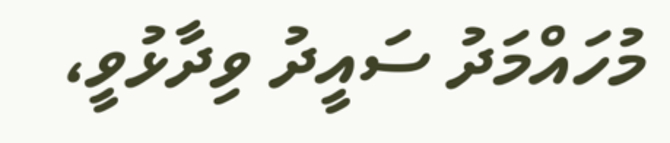މުހައްމަދު ސައީދު ވިދާޅުވީ،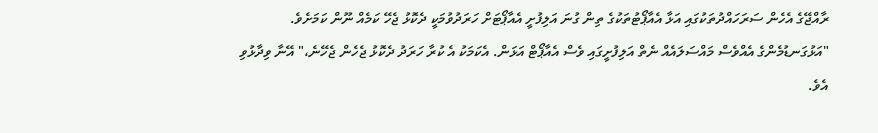ރާއްޖޭގެ އެހެން ސަރަހައްދުތަކުގައި އަޅާ އެއާޕޯޓުތަކުގެ ތިން ގުނަ އަލިފުށީ އެއާޕޯޓަށް ހަރަދުވުމަކީ ދެކޮޅު ޖެހޭ ކަމެއް ނޫން ކަމަށެވެ.
"އަޅުގަނޑުމެންގެ އެއްވެސް މައްސަލައެއް ނެތް އަލިފުށީގައި ވެސް އެއާޕޯޓް އަޅަން. އެކަމަކު އެ ކުރާ ހަރަދު ދެކޮޅު ޖެހެން ޖެހޭނެ،" އޭނާ ވިދާޅުވި އެވެ.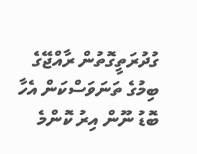ގުދުރަތީގޮތުން ރާއްޖޭގެ ބިމުގެ ތަނަވަސްކަން އެހާ ބޮޑު ނޫން އިރު ކޮންމެ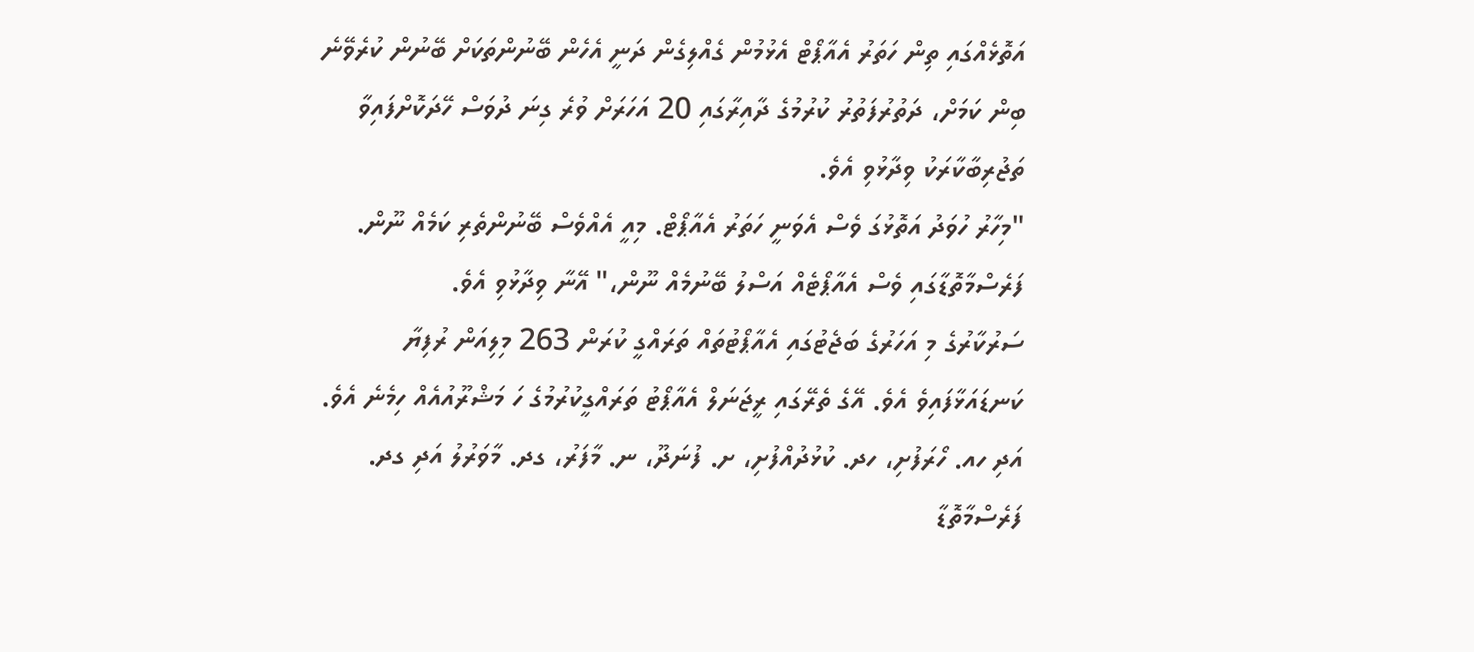އަތޮޅެއްގައި ތިން ހަތަރު އެއާޕޯޓް އެޅުމުން ގެއްލިގެން ދަނީ އެހެން ބޭނުންތަކަށް ބޭނުން ކުރެވޭނެ ބިން ކަމަށް، ދަތުރުފަތުރު ކުރުމުގެ ދާއިރާގައި 20 އަހަރަށް ވުރެ ގިނަ ދުވަސް ހޭދަކޮށްފައިވާ ތަޖުރިބާކާރަކު ވިދާޅުވި އެވެ.
"މިހާރު ހުވަދު އަތޮޅުގަ ވެސް އެވަނީ ހަތަރު އެއާޕޯޓް. މިއީ އެއްވެސް ބޭނުންތެރި ކަމެއް ނޫން. ފަރެސްމާތޮޑާގައި ވެސް އެއާޕޯޓެއް އަސްލު ބޭނުމެއް ނޫން،" އޭނާ ވިދާޅުވި އެވެ.
ސަރުކާރުގެ މި އަހަރުގެ ބަޖެޓުގައި އެއާޕޯޓުތައް ތަރައްގީ ކުރަން 263 މިލިއަން ރުފިޔާ ކަނޑައަޅާފައިވެ އެވެ. އޭގެ ތެރޭގައި ރީޖަނަލް އެއާޕޯޓު ތަރައްގީކުރުމުގެ ހަ މަޝްރޫއުއެއް ހިމެނެ އެވެ. އަދި ހއ. ހޯރަފުށި، ހދ. ކުޅުދުއްފުށި، ށ. ފުނަދޫ، ނ. މާފަރު، ގދ. މާވަރުލު އަދި ގދ. ފަރެސްމާތޮޑާ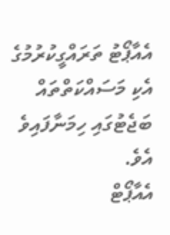އެއާޕޯޓު ތަރައްގީކުރުމުގެ އެކި މަސައްކަތްތައް ބަޖެޓުގައި ހިމަނާފައިވެ އެވެ.
އެއާޕޯޓް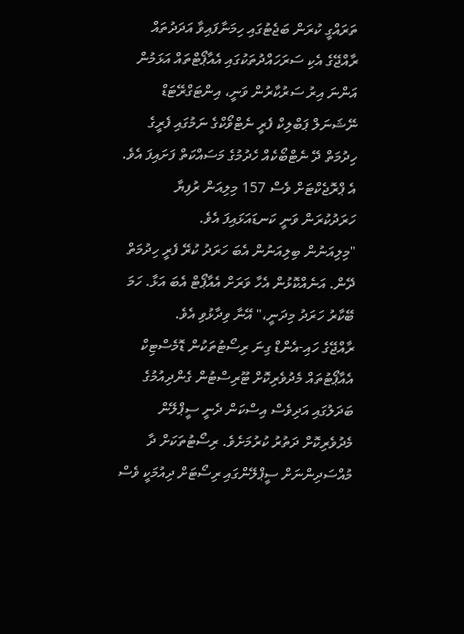ތަރައްގީ ކުރަން ބަޖެޓުގައި ހިމަނާފައިވާ އަދަދުތައް
ރާއްޖޭގެ އެކި ސަރަހައްދުތަކުގައި އެއާޕޯޓްތައް އަޅަމުން އަންނަ އިރު ސަރުކާރުން ވަނީ، އިންޓަގްރޭޓަޑް ނޭޝަނަލް ޕަބްލިކް ފެރީ ނެޓްވޯކްގެ ނަމުގައި ފެރީގެ ހިދުމަތް ދޭ ނެޓްބޯކެއް ހެދުމުގެ މަސައްކަތް ފަށައިފަ އެވެ. އެ ޕްރޮޖެކްޓަށް ވެސް 157 މިލިއަން ރުފިޔާ ހަރަދުކުރަން ވަނީ ކަނޑައަޅައިފަ އެވެ.
"މިލިއަނުން ބިލިއަނުން އެބަ ހަރަދު ކުރޭ ފެރީ ހިދުމަތް ދޭން. އަނެއްކޮޅުން އެހާ ވަރަށް އެއާޕޯޓް އެބަ އަޅާ. ހަމަ ބޭކާރު ހަރަދު މިދަނީ،" އޭނާ ވިދާޅުވި އެވެ.
ރާއްޖޭގެ ހައި-އެންޑް ގިނަ ރިސޯޓުތަކުން ޑޮމެސްޓިކް އެއާޕޯޓުތައް މެދުވެރިކޮށް ޓޫރިސްޓުން ގެންދިއުމުގެ ބަދަލުގައި އަދިވެސް އިސްކަން ދެނީ ސީޕްލޭން މެދުވެރިކޮށް ދަތުރު ކުރުމަށެވެ. ރިސޯޓުތަކަށް ދާ މުއްސަދިންނަށް ސީޕްލޭންގައި ރިސޯޓަށް ދިއުމަކީ ވެސް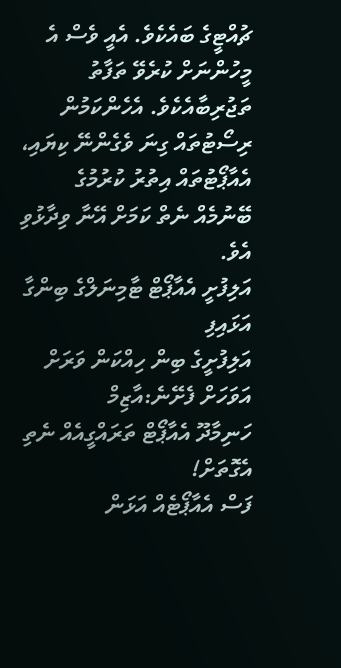ޗުއްޓީގެ ބައެކެވެ. އެއީ ވެސް އެ މީހުންނަށް ކުރެވޭ ތަފާތު ތަޖުރިބާއެކެވެ. އެހެންކަމުން ރިސޯޓުތައް ގިނަ ވެގެންނޭ ކިޔައި، އެއާޕޯޓުތައް އިތުރު ކުރުމުގެ ބޭނުމެއް ނެތް ކަމަށް އޭނާ ވިދާޅުވި އެވެ.
އަލިފުށީ އެއާޕޯޓް ޓާމިނަލްގެ ބިންގާ އަޅައިފި
އަލިފުށީގެ ބިން ހިއްކަން ވަރަށް އަވަހަށް ފެށޭނެ:އާޒިމް
ހަނިމާދޫ އެއާޕޯޓް ތަރައްގީއެއް ނެތި އެގޮތަށް!
ފަސް އެއާޕޯޓެއް އަޅަން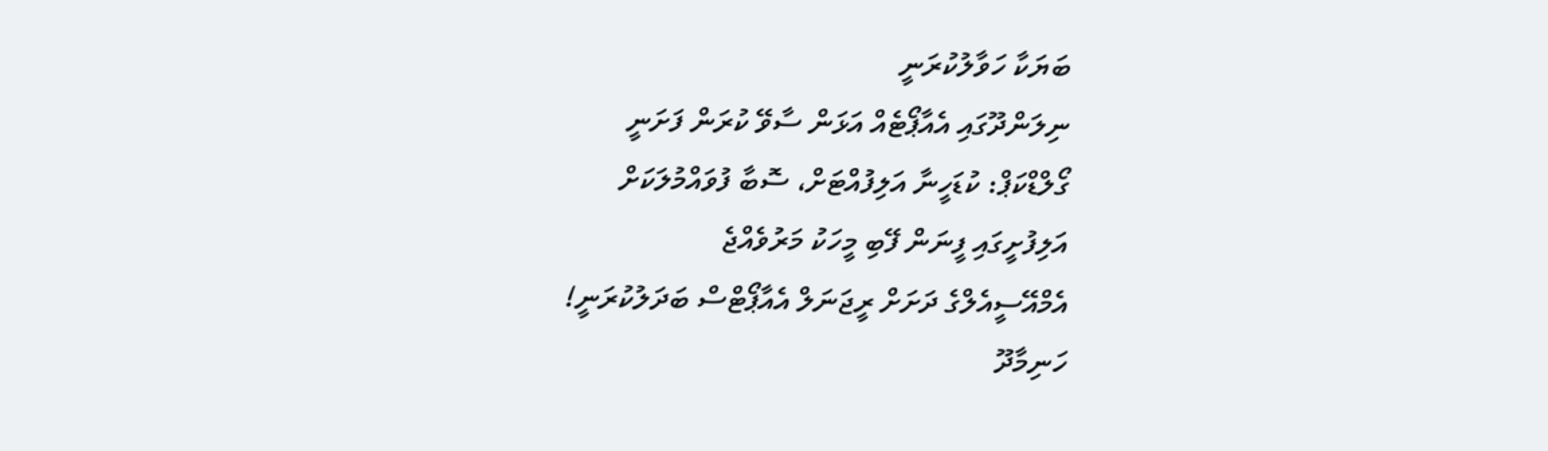ބަޔަކާ ހަވާލުކުރަނީ
ނިލަންދޫގައި އެއާޕޯޓެއް އަޅަން ސާވޭ ކުރަން ފަށަނީ
ގޯލްޑްކަޕް: ކުޑަހީނާ އަލިފުއްޓަށް، ސޮބާ ފުވައްމުލަކަށް
އަލިފުށީގައި ފީނަން ފޭބި މީހަކު މަރުވެއްޖެ
އެމްއޭސީއެލްގެ ދަށަށް ރީޖަނަލް އެއާޕޯޓްސް ބަދަލުކުރަނީ!
ހަނިމާދޫ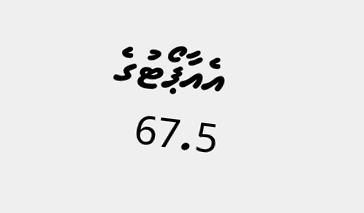އެއާޕޯޓުގެ 67.5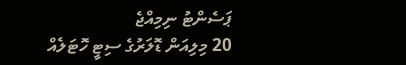ޕަސެންޓު ނިމިއްޖެ
20 މިލިއަން ޑޮލަރުގެ ސިޓީ ހޮޓަލެއް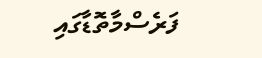ފަރެސްމާތޮޑާގައި